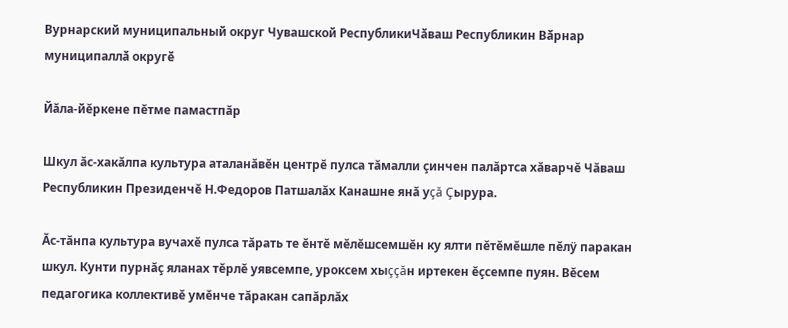Вурнарский муниципальный округ Чувашской РеспубликиЧӑваш Республикин Вӑрнар муниципаллӑ округӗ

Йăла-йĕркене пĕтме памастпăр

Шкул ăс-хакăлпа культура аталанăвĕн центрĕ пулса тăмалли çинчен палăртса хăварчĕ Чăваш Республикин Президенчĕ Н.Федоров Патшалăх Канашне янă уçă Çырура.

Ăс-тăнпа культура вучахĕ пулса тăрать те ĕнтĕ мĕлĕшсемшĕн ку ялти пĕтĕмĕшле пĕлÿ паракан шкул. Кунти пурнăç яланах тĕрлĕ уявсемпе, уроксем хыççăн иртекен ĕçсемпе пуян. Вĕсем педагогика коллективĕ умĕнче тăракан сапăрлăх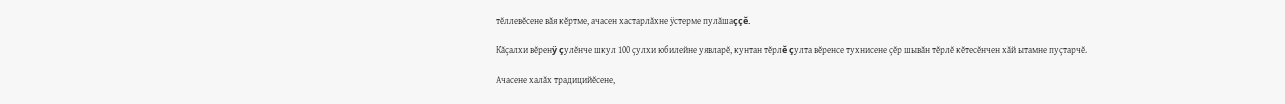тĕллевĕсене вăя кĕртме, ачасен хастарлăхне ÿстерме пулăшаççĕ.

Кăçалхи вĕренÿ çулĕнче шкул 100 çулхи юбилейне уявларĕ, кунтан тĕрлĕ çулта вĕренсе тухнисене çĕр шывăн тĕрлĕ кĕтесĕнчен хăй ытамне пуçтарчĕ.

Ачасене халăх традицийĕсене,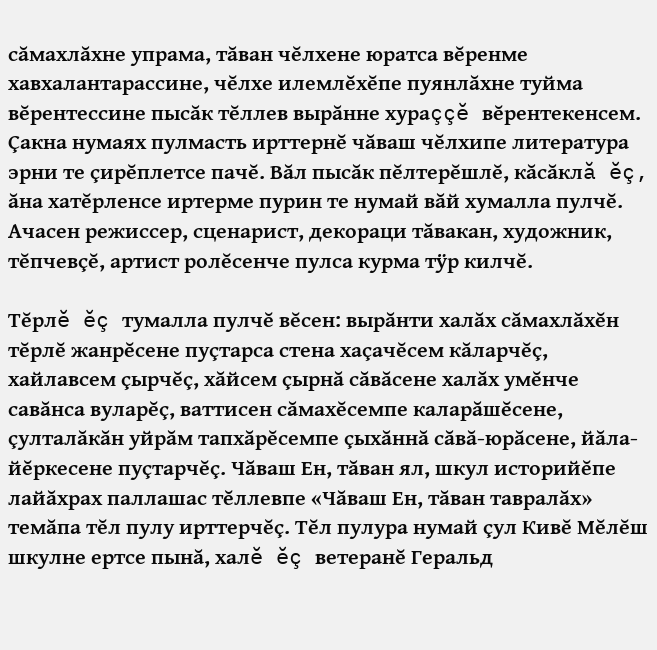сăмахлăхне упрама, тăван чĕлхене юратса вĕренме хавхалантарассине, чĕлхе илемлĕхĕпе пуянлăхне туйма вĕрентессине пысăк тĕллев вырăнне хураççĕ вĕрентекенсем. Çакна нумаях пулмасть ирттернĕ чăваш чĕлхипе литература эрни те çирĕплетсе пачĕ. Вăл пысăк пĕлтерĕшлĕ, кăсăклă ĕç, ăна хатĕрленсе иртерме пурин те нумай вăй хумалла пулчĕ. Ачасен режиссер, сценарист, декораци тăвакан, художник, тĕпчевçĕ, артист ролĕсенче пулса курма тÿр килчĕ.

Тĕрлĕ ĕç тумалла пулчĕ вĕсен: вырăнти халăх сăмахлăхĕн тĕрлĕ жанрĕсене пуçтарса стена хаçачĕсем кăларчĕç, хайлавсем çырчĕç, хăйсем çырнă сăвăсене халăх умĕнче савăнса вуларĕç, ваттисен сăмахĕсемпе каларăшĕсене, çулталăкăн уйрăм тапхăрĕсемпе çыхăннă сăвă-юрăсене, йăла-йĕркесене пуçтарчĕç. Чăваш Ен, тăван ял, шкул историйĕпе лайăхрах паллашас тĕллевпе «Чăваш Ен, тăван тавралăх» темăпа тĕл пулу ирттерчĕç. Тĕл пулура нумай çул Кивĕ Мĕлĕш шкулне ертсе пынă, халĕ ĕç ветеранĕ Геральд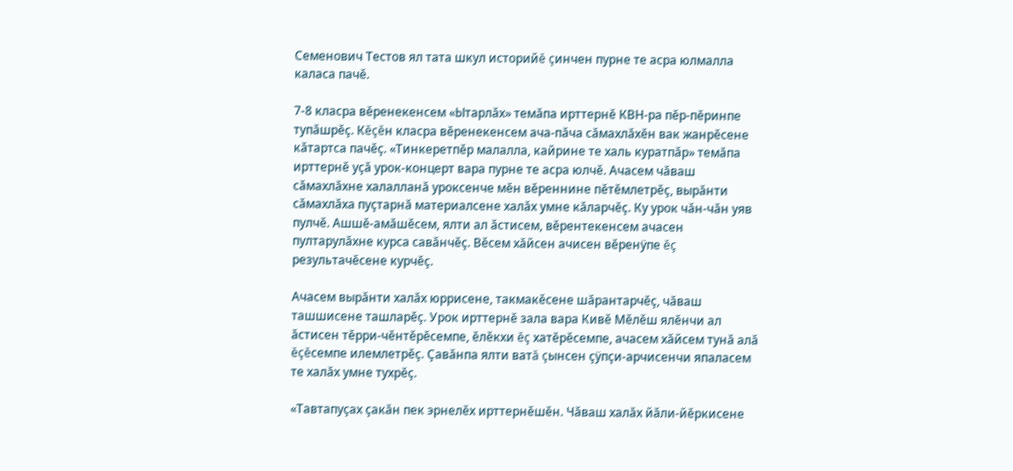Семенович Тестов ял тата шкул историйĕ çинчен пурне те асра юлмалла каласа пачĕ.

7-8 класра вĕренекенсем «Ытарлăх» темăпа ирттернĕ КВН-ра пĕр-пĕринпе тупăшрĕç. Кĕçĕн класра вĕренекенсем ача-пăча сăмахлăхĕн вак жанрĕсене кăтартса пачĕç. «Тинкеретпĕр малалла, кайрине те халь куратпăр» темăпа ирттернĕ уçă урок-концерт вара пурне те асра юлчĕ. Ачасем чăваш сăмахлăхне халалланă уроксенче мĕн вĕреннине пĕтĕмлетрĕç, вырăнти сăмахлăха пуçтарнă материалсене халăх умне кăларчĕç. Ку урок чăн-чăн уяв пулчĕ. Ашшĕ-амăшĕсем, ялти ал ăстисем, вĕрентекенсем ачасен пултарулăхне курса савăнчĕç. Вĕсем хăйсен ачисен вĕренÿпе ĕç результачĕсене курчĕç.

Ачасем вырăнти халăх юррисене, такмакĕсене шăрантарчĕç, чăваш ташшисене ташларĕç. Урок ирттернĕ зала вара Кивĕ Мĕлĕш ялĕнчи ал ăстисен тĕрри-чĕнтĕрĕсемпе, ĕлĕкхи ĕç хатĕрĕсемпе, ачасем хăйсем тунă алă ĕçĕсемпе илемлетрĕç. Çавăнпа ялти ватă çынсен çÿпçи-арчисенчи япаласем те халăх умне тухрĕç.

«Тавтапуçах çакăн пек эрнелĕх ирттернĕшĕн. Чăваш халăх йăли-йĕркисене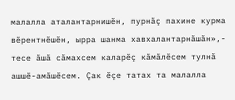малалла аталантарнишĕн, пурнăç пахине курма вĕрентнĕшĕн, ырра шанма хавхалантарнăшăн»,- тесе ăшă сăмахсем каларĕç кăмăлĕсем тулнă ашшĕ-амăшĕсем. Çак ĕçе татах та малалла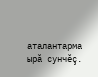аталантарма ырă сунчĕç.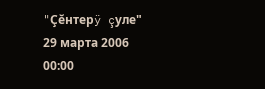"Çĕнтерÿ çуле"
29 марта 2006
00:00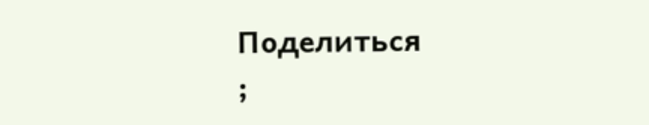Поделиться
;